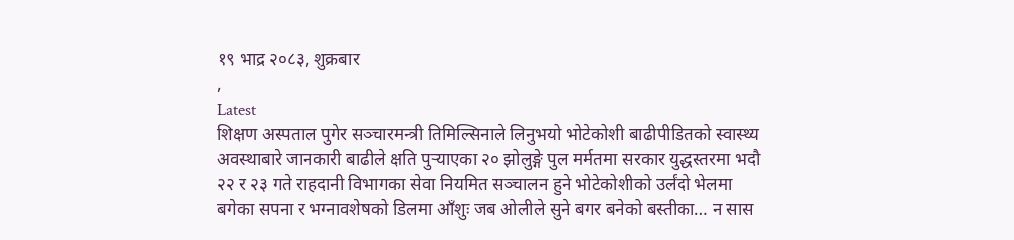१९ भाद्र २०८३, शुक्रबार
,
Latest
शिक्षण अस्पताल पुगेर सञ्चारमन्त्री तिमिल्सिनाले लिनुभयो भोटेकोशी बाढीपीडितको स्वास्थ्य अवस्थाबारे जानकारी बाढीले क्षति पुर्‍याएका २० झोलुङ्गे पुल मर्मतमा सरकार युद्धस्तरमा भदौ २२ र २३ गते राहदानी विभागका सेवा नियमित सञ्चालन हुने भोटेकोशीको उर्लंदो भेलमा बगेका सपना र भग्नावशेषको डिलमा आँशुः जब ओलीले सुने बगर बनेको बस्तीका… न सास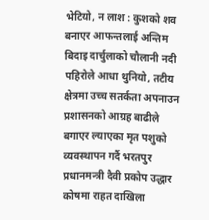भेटियो, न लाश : कुशको शव बनाएर आफन्तलाई अन्तिम बिदाइ दार्चुलाको चौलानी नदी पहिरोले आधा थुनियो, तटीय क्षेत्रमा उच्च सतर्कता अपनाउन प्रशासनको आग्रह बाढीले बगाएर ल्याएका मृत पशुको व्यवस्थापन गर्दै भरतपुर प्रधानमन्त्री दैवी प्रकोप उद्धार कोषमा राहत दाखिला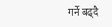गर्ने बढ्दै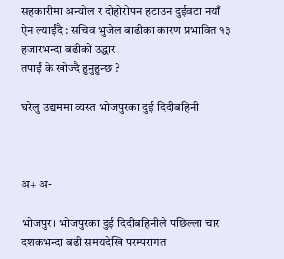सहकारीमा अन्योल र दोहोरोपन हटाउन दुईवटा नयाँ ऐन ल्याईंदै : सचिव भुजेल बाढीका कारण प्रभावित १३ हजारभन्दा बढीको उद्धार
तपाईं के खोज्दै हुनुहुन्छ ?

घरेलु उद्यममा व्यस्त भोजपुरका दुई दिदीबहिनी



अ+ अ-

भोजपुर। भोजपुरका दुई दिदीबहिनीले पछिल्ला चार दशकभन्दा बढी समयदेखि परम्परागत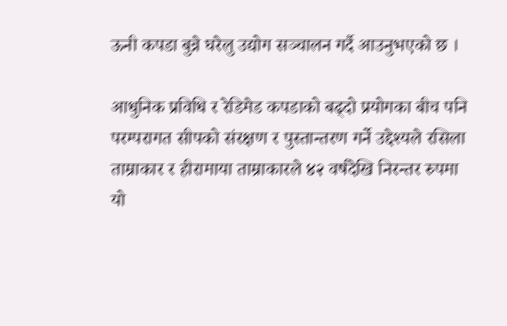ऊनी कपडा बुन्ने घरेलु उद्योग सञ्चालन गर्दै आउनुभएको छ ।

आधुनिक प्रविधि र रेडिमेड कपडाको बढ्दो प्रयोगका बीच पनि परम्परागत सीपको संरक्षण र पुस्तान्तरण गर्ने उद्देश्यले रसिला ताम्राकार र हीरामाया ताम्राकारले ४२ वर्षदेखि निरन्तर रुपमा यो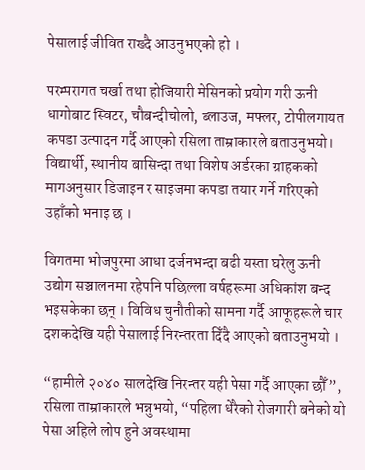पेसालाई जीवित राख्दै आउनुभएको हो ।

परम्परागत चर्खा तथा होजियारी मेसिनको प्रयोग गरी ऊनी धागोबाट स्विटर, चौबन्दीचोलो, ब्लाउज, मफ्लर, टोपीलगायत कपडा उत्पादन गर्दै आएको रसिला ताम्राकारले बताउनुभयो। विद्यार्थी, स्थानीय बासिन्दा तथा विशेष अर्डरका ग्राहकको मागअनुसार डिजाइन र साइजमा कपडा तयार गर्ने गरिएको उहाँको भनाइ छ ।

विगतमा भोजपुरमा आधा दर्जनभन्दा बढी यस्ता घरेलु ऊनी उद्योग सञ्चालनमा रहेपनि पछिल्ला वर्षहरूमा अधिकांश बन्द भइसकेका छन् । विविध चुनौतीको सामना गर्दै आफूहरूले चार दशकदेखि यही पेसालाई निरन्तरता दिँदै आएको बताउनुभयो ।

“हामीले २०४० सालदेखि निरन्तर यही पेसा गर्दै आएका छौँ”, रसिला ताम्राकारले भन्नुभयो, “पहिला धेरैको रोजगारी बनेको यो पेसा अहिले लोप हुने अवस्थामा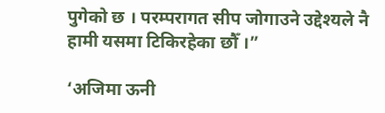पुगेको छ । परम्परागत सीप जोगाउने उद्देश्यले नै हामी यसमा टिकिरहेका छौँ ।”

‘अजिमा ऊनी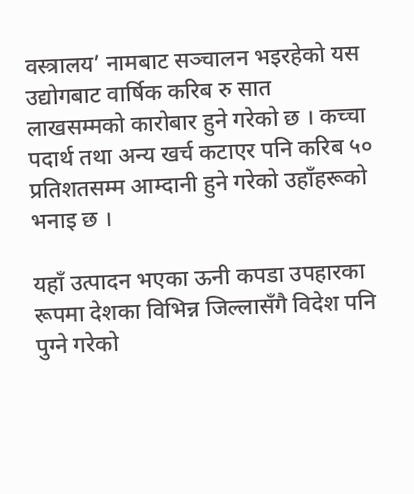वस्त्रालय’ नामबाट सञ्चालन भइरहेको यस उद्योगबाट वार्षिक करिब रु सात लाखसम्मको कारोबार हुने गरेको छ । कच्चा पदार्थ तथा अन्य खर्च कटाएर पनि करिब ५० प्रतिशतसम्म आम्दानी हुने गरेको उहाँहरूको भनाइ छ ।

यहाँ उत्पादन भएका ऊनी कपडा उपहारका रूपमा देशका विभिन्न जिल्लासँगै विदेश पनि पुग्ने गरेको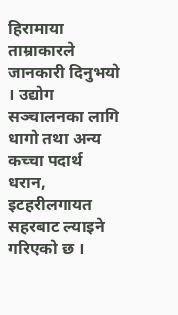हिरामाया ताम्राकारले जानकारी दिनुभयो । उद्योग सञ्चालनका लागि धागो तथा अन्य कच्चा पदार्थ धरान, इटहरीलगायत सहरबाट ल्याइने गरिएको छ ।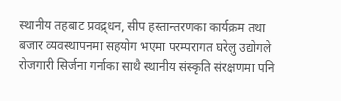स्थानीय तहबाट प्रवद्र्धन, सीप हस्तान्तरणका कार्यक्रम तथा बजार व्यवस्थापनमा सहयोग भएमा परम्परागत घरेलु उद्योगले रोजगारी सिर्जना गर्नाका साथै स्थानीय संस्कृति संरक्षणमा पनि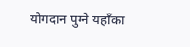योगदान पुग्ने यहाँका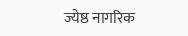ज्येष्ठ नागरिक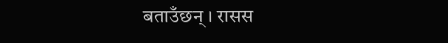बताउँछन् । रासस